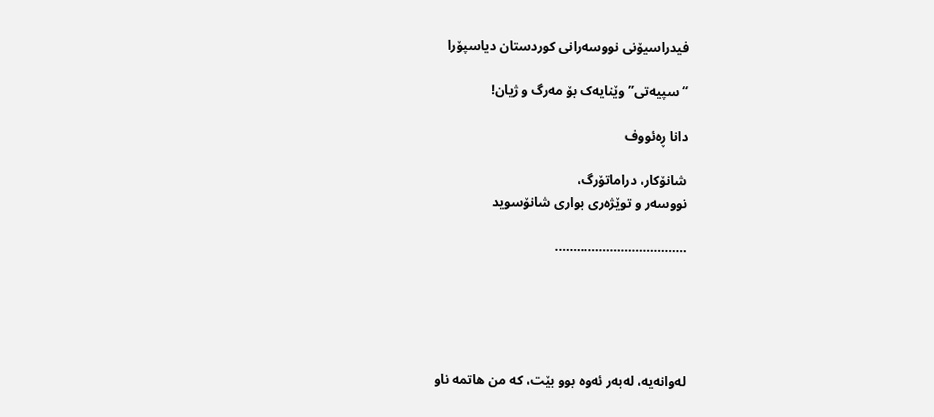فیدراسیۆنی نووسەرانی کوردستان دیاسپۆرا

“سپیەتی” وێنایەک بۆ مەرگ و ژیان!

دانا ڕەئووف

شانۆکار، دراماتۆرگ،
نووسەر و توێژەری بواری شانۆسويد

………………………..…….





لەوانەیە، لەبەر ئەوە بوو بێت، کە من هاتمە ناو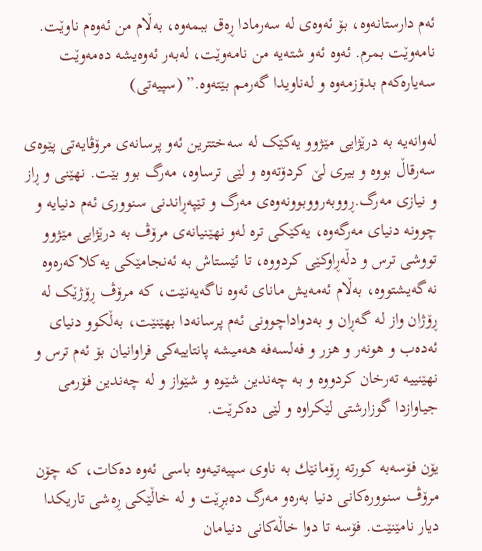ئەم دارستانەوە، بۆ ئەوەی لە سەرمادا ڕەق ببمەوە، بەڵام من ئەوەم ناوێت. نامەوێت بمرم. ئەوە ئەو شتەیە من نامەوێت، لەبەر ئەوەیشە دەمەوێت سەیارەکەم بدۆزمەوە و لەناویدا گەرمم بێتەوە.” (سپیەتی)

لەوانەیە بە درێژایی مێژوو یەکێک لە سەختترین ئەو پرسانەی مرۆڤایەتی پێوەی سەرقاڵ بووە و بیری لێ کردۆتەوە و لێی ترساوە، مەرگ بوو بێت. نهێنی و ڕاز و نیازی مەرگ.ڕووبەرووبوونەوەی مەرگ و تێپەڕاندنی سنووری ئەم دنیایە و چوونە دنیای مەرگەوە، یەکێکی ترە لەو نهێنیانەی مرۆڤ بە درێژایی مێژوو تووشی ترس و دڵه‌ڕاوکێی کردووه‌، تا ئێستاش به‌ ئه‌نجامێکی یه‌کلاکه‌ره‌وه‌ نه‌گه‌یشتووه‌، بەڵام ئەمەیش مانای ئەوە ناگەیەنێت، کە مرۆڤ ڕۆژێک لە ڕۆژان واز لە گەڕان و بەدواداچوونی ئەم پرسانەدا بهێنێت، بەڵکوو دنیای ئەدەب و هونەر و هزر و فەلسەفە هەمیشە پانتاییەکی فراوانیان بۆ ئەم ترس و نهێنییە تەرخان کردووە و بە چەندین شێوە و شێواز و لە چەندین فۆرمی جیاوازدا گوزارشتی لێکراوە و لێی دەکرێت.

یۆن فۆسەبە کورته‌ ڕۆمانێك بە ناوی سپیەتیەوە باسی ئەوە دەکات، کە چۆن مرۆڤ سنوورەکانی دنیا بەرەو مەرگ دەبڕێت و لە خاڵێکی ڕەشی تاریکدا دیار نامێنێت. فۆسە تا دوا خاڵەکانی دنیامان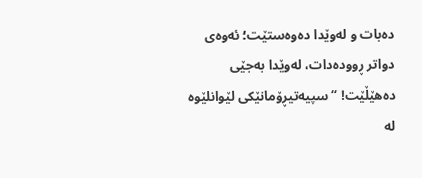دەبات و لەوێدا دەوەستێت؛ ئەوەی دواتر ڕوودەدات، لەوێدا بەجێی دەهێڵێت! “سپیەتیڕۆمانێکی لێوانلێوە لە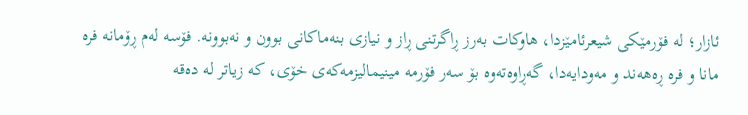ئازار؛ لە فۆرمێکی شیعرئامێزدا، هاوکات بەرز ڕاگرتنی ڕاز و نیازی بنەماکانی بوون و نەبوونە. فۆسە لەم ڕۆمانە فرە مانا و فرە ڕەهەند و مەودایەدا، گەڕاوەتەوە بۆ سەر فۆرمە مینیمالیزمەکەی خۆی، کە زیاتر لە دەقە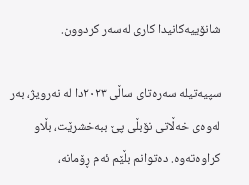شانۆییەکانیدا کاری لەسەر کردوون.

سپیەتیلە سەرەتای ساڵی ٢٠٢٣دا لە نەرویژ، بەر لەوەی خەڵاتی نۆبڵی پێ ببەخشرێت، بڵاو کراوه‌ته‌وه‌. دەتوانم بڵێم ئەم ڕۆمانە،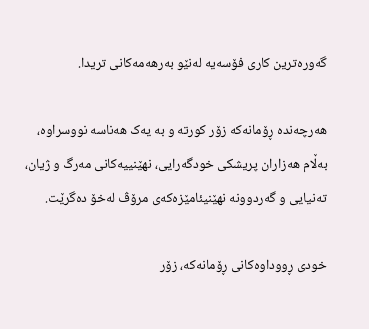گەورەترین کاری فۆسەیە لەنێو بەرهەمەکانی تریدا.

هەرچەندە ڕۆمانەکە زۆر کورتە و بە یەک هەناسە نووسراوە، بەڵام هه‌زاران پریشکی خودگەرایی، نهێنییەکانی مەرگ و ژیان، تەنیایی و گەردوونە نهێنیئامێزەکەی مرۆڤ لەخۆ دەگرێت.

خودی ڕووداوەکانی ڕۆمانەکە، زۆر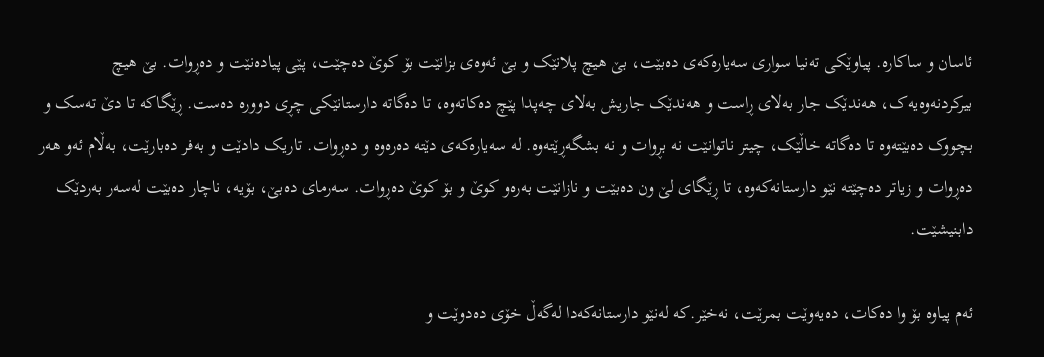ئاسان و ساکارە. پیاوێکی تەنیا سواری سەیارەکەی دەبێت، بێ هیچ پلانێک و بێ ئەوەی بزانێت بۆ کوێ دەچێت، پێی پیادەنێت و دەڕوات. بێ هیچ بیرکردنەوەیەک، هەندێک جار بەلای ڕاست و هەندێک جاریش بەلای چەپدا پێچ دەکاتەوە، تا دەگاتە دارستانێکی چڕی دوورە دەست. ڕێگاکە تا دێ تەسک و بچووک دەبێتەوە تا دەگاتە خاڵێک، چیتر ناتوانێت نە بڕوات و نه‌ بشگه‌ڕێته‌وه. لە سەیارەکەی دێتە دەرەوە و دەڕوات. تاریک دادێت و بەفر دەبارێت، بەڵام ئەو هەر دەڕوات و زیاتر دەچێتە نێو دارستانەکەوە، تا ڕێگای لێ ون دەبێت و نازانێت بەرەو کوێ و بۆ کوێ دەڕوات. سه‌رمای ده‌بێ، بۆیه‌، ناچار دەبێت لەسەر بەردێک دابنیشێت.

ئەم پیاوە بۆ وا دەکات، دەیەوێت بمرێت، نەخێر.کە لەنێو دارستانەکەدا لەگەڵ خۆی دەدوێت و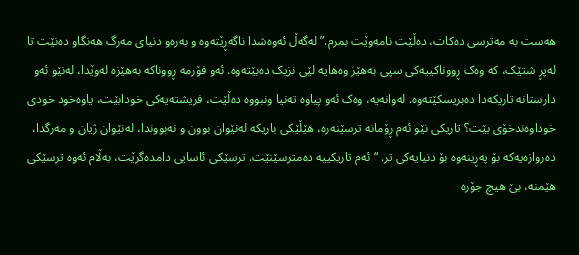هەست بە مەترسی دەکات، دەڵێت نامەوێت بمرم.” لەگەڵ ئەوەشدا ناگەڕێتەوە و بەرەو دنیای مەرگ هەنگاو دەنێت تا لەپڕ شتێک، کە وەک ڕووناکییەکی سپی بەهێز وەهایە لێی نزیک دەبێتەوە. ئەو فۆرمە ڕووناکە بەهێزە لەوێدا، لەنێو ئەو دارستانە تاریکەدا دەبریسکێتەوە. لەوانەیە، وەک ئەو پیاوە تەنیا ونبووە دەڵێت، فریشتەیەکی خودابێت، یاوەخود خودی خوداوەندخۆی بێت؟ تاریکی نێو ئەم ڕۆمانە ترسێنەرە، هێڵێکی باریکه‌ لەنێوان بوون و نەبووندا، لەنێوان ژیان و مەرگدا، دەروازەیەکە بۆ په‌ڕینه‌وه‌ بۆ دنیایەکی تر. “ئەم تاریکییە دەمترسێنێت. ترسێکی ئاسایی دامده‌گرێت، بەڵام ئەوە ترسێکی هێمنە، بێ هیچ جۆرە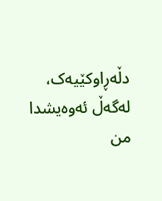دڵەڕاوکێیەک، لەگەڵ ئەوەیشدا من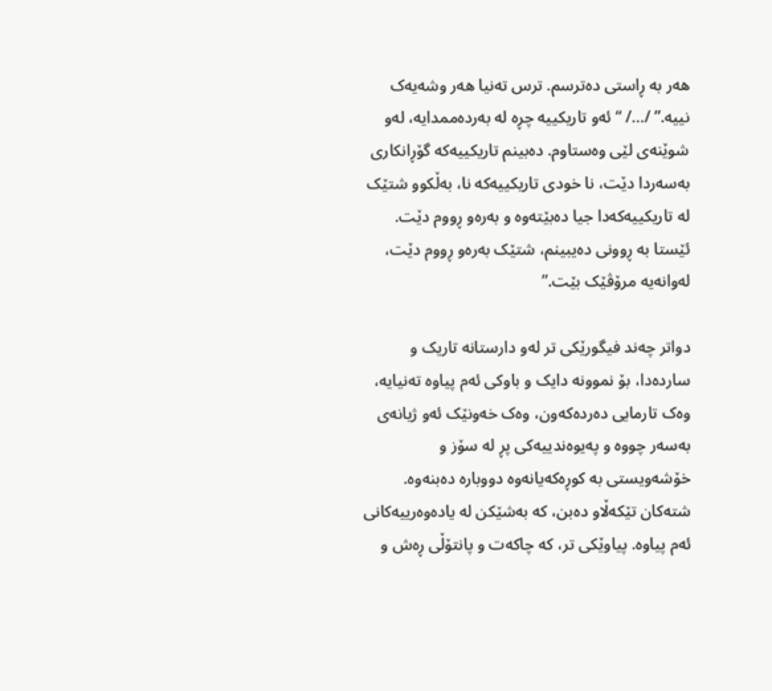هەر بە ڕاستی دەترسم. ترس تەنیا هەر وشەیەک نییە.” /…/ “ئەو تاریکییە چڕە لە بەردەممدایە، لەو شوێنەی لێی وەستاوم. دەبینم تاریکییەکە گۆڕانکاری بەسەردا دێت، نا خودی تاریکییەکە نا، بەڵکوو شتێک لە تاریکییەکەدا جیا دەبێتەوە و بەرەو ڕووم دێت. ئێستا بە ڕوونی دەیبینم، شتێک بەرەو ڕووم دێت، لەوانەیە مرۆڤێک بێت.”

دواتر چەند فیگورێکی تر لەو دارستانە تاریک و ساردەدا، بۆ نموونە دایک و باوکی ئەم پیاوە تەنیایە، وەک تارمایی دەردەکەون، وەک خەونێک ئەو ژیانەی بەسەر چووە و پەیوەندییەکی پڕ لە سۆز و خۆشەویستی بە کوڕەکەیانەوە دووبارە ده‌بنه‌وه‌. شتەکان تێکەڵاو دەبن، کە بەشێکن لە یادەوەرییەکانی ئەم پیاوە. پیاوێکی تر، کە چاکەت و پانتۆڵی ڕەش و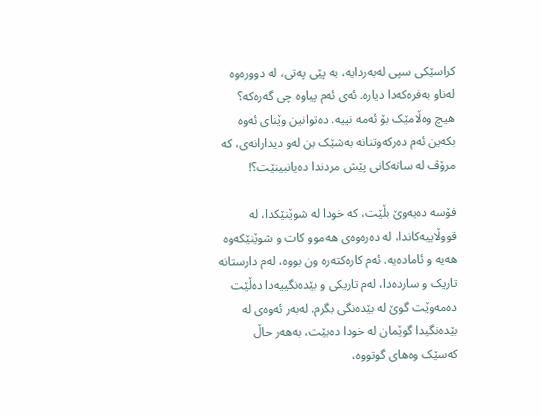کراسێکی سپی لەبەردایە، بە پێی پەتی، لە دوورەوە لەناو بەفرەکەدا دیارە. ئەی ئەم پیاوە چی گەرەکە؟ هیچ وەڵامێک بۆ ئەمە نییە. دەتوانین وێنای ئەوە بکەین ئەم دەرکەوتنانە بەشێک بن لەو دیدارانەی، کە مرۆڤ لە ساتەکانی پێش مردندا دەیانبینێت؟!

فۆسه‌ ده‌یه‌وێ بڵێت، کە خودا لە شوێنێکدا، لە قووڵاییەکاندا، لە دەرەوەی هەموو کات و شوێنێکەوە هەیە و ئامادەیە. ئەم کارەکتەرە ون بووە، لەم دارستانە تاریک و ساردەدا، لەم تاریکی و بێدەنگییەدا دەڵێت دەمەوێت گوێ لە بێدەنگی بگرم. لەبەر ئەوەی لە بێدەنگیدا گوێمان لە خودا دەبێت، بەهەر حاڵ کەسێک وەهای گوتووە،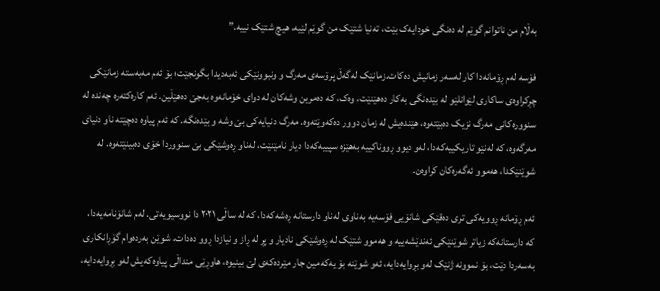بەڵام من ناتوانم گوێم لە دەنگی خودایەک بێت، تەنیا شتێک من گوێم لێیە، هیچ شتێک نییە.”

فۆسه‌ له‌م ڕۆمانه‌دا کار لەسەر زمانیش دەکات.زمانێک لەگەڵ پرۆسەی مەرگ و ونبوونێکی ئەبەدیدا بگونجێت؛ بۆ ئەم مەبەستە زمانێکی چڕکراوەی ساکاری لێوانلێو لە بێدەنگی بەکار دەهێنێت، وەک، کە دەمرین وشەکان لە دوای خۆمانەوە بەجێ دەهێڵین. ئەم کارەکتەرە چەندە لە سنوورەکانی مەرگ نزیک دەبێتەوە، هێندەیش لە زمان دوور دەکەوێتەوە. مەرگ دنیایەکی بێ وشە و بێدەنگە. کە ئەم پیاوە دەچێتە ناو دنیای مەرگەوە، کە لەنێو تاریکییەکەدا، لەو دیوو ڕووناکییە بەهێزە سپییەکەدا دیار نامێنێت، لەناو ڕەوشێکی بێ سنووردا خۆی دەبینێتەوە. لە شوێنێکدا، هەموو ئەگەرەکان کراوەن.

ئەم ڕۆمانە ڕوویەکی تری دەقێکی شانۆیی فۆسەیە بەناوی لەناو دارستانە ڕەشەکەدا، کە لە ساڵی ٢٠٢١ دا نووسیویەتی. لەم شانۆنامەیەدا، کە دارستانەکە زیاتر شوێنێکی ئەندێشەییە و هەموو شتێک لە ڕەوشێکی نادیار و پڕ لە ڕاز و نیازدا ڕوو دەدات، شوێن بەردەوام گۆڕانکاری بەسەردا دێت، بۆ نموونە ژنێک لەو بڕوایەدایە، ئەو شوێنە بۆ یەکەمین جار مێردەکەی لێ بینیوە، هاوڕێی منداڵی پیاوەکەیش لەو بڕوایەدایە،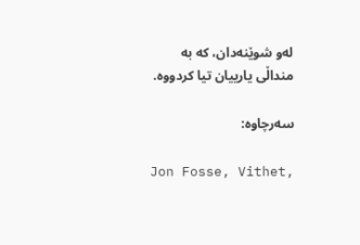لەو شوێنەدان، کە بە منداڵی یارییان تیا کردووە.

سەرچاوە:

Jon Fosse, Vithet,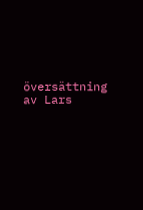översättning av Lars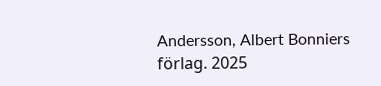Andersson, Albert Bonniers förlag. 2025